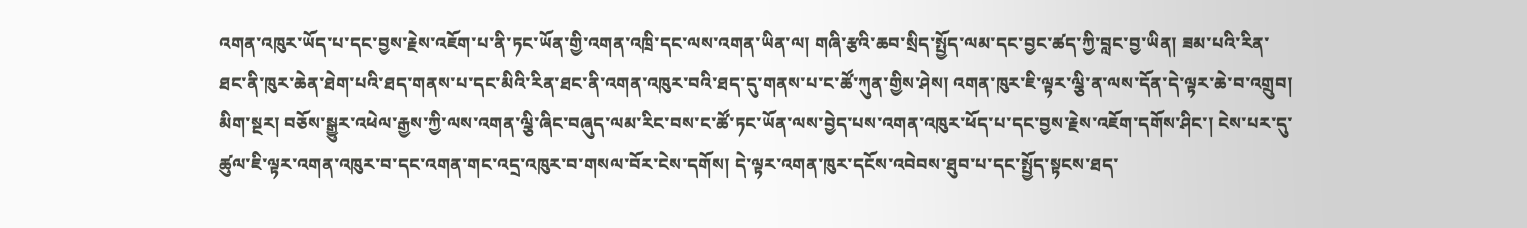འགན་འཁུར་ཡོད་པ་དང་བྱས་རྗེས་འཇོག་པ་ནི་ཏང་ཡོན་གྱི་འགན་འཁྲི་དང་ལས་འགན་ཡིན་ལ། གཞི་རྩའི་ཆབ་སྲིད་སྤྱོད་ལམ་དང་བྱང་ཚད་ཀྱི་བླང་བྱ་ཡིན། ཟམ་པའི་རིན་ཐང་ནི་ཁུར་ཆེན་ཐེག་པའི་ཐད་གནས་པ་དང་མིའི་རིན་ཐང་ནི་འགན་འཁུར་བའི་ཐད་དུ་གནས་པ་ང་ཚོ་ཀུན་གྱིས་ཤེས། འགན་ཁུར་ཇི་ལྟར་ལྕི་ན་ལས་དོན་དེ་ལྟར་ཆེ་བ་འགྲུབ། མིག་སྔར། བཅོས་སྒྱུར་འཕེལ་རྒྱས་ཀྱི་ལས་འགན་ལྕི་ཞིང་བཞུད་ལམ་རིང་བས་ང་ཚོ་ཏང་ཡོན་ལས་བྱེད་པས་འགན་འཁུར་ཕོད་པ་དང་བྱས་རྗེས་འཇོག་དགོས་ཤིང་། ངེས་པར་དུ་ཚུལ་ཇི་ལྟར་འགན་འཁུར་བ་དང་འགན་གང་འདྲ་འཁུར་བ་གསལ་བོར་ངེས་དགོས། དེ་ལྟར་འགན་ཁུར་དངོས་འབེབས་ཐུབ་པ་དང་སྤྱོད་སྟངས་ཐད་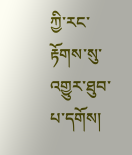ཀྱི་རང་རྟོགས་སུ་འགྱུར་ཐུབ་པ་དགོས།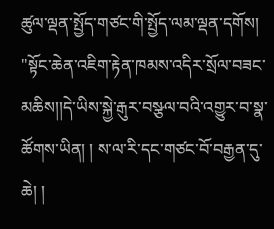ཚུལ་ལྡན་སྤྱོད་གཙང་གི་སྤྱོད་ལམ་ལྡན་དགོས། "སྟོང་ཆེན་འཇིག་རྟེན་ཁམས་འདིར་སྲོལ་བཟང་མཆིས།།དེ་ཡིས་སྐྱེ་རྒུར་བསྩལ་བའི་འགྱུར་བ་སྣ་ཚོགས་ཡིན། ། ས་ལ་རི་དང་གཙང་བོ་བརྒྱན་དུ་ཆེ། །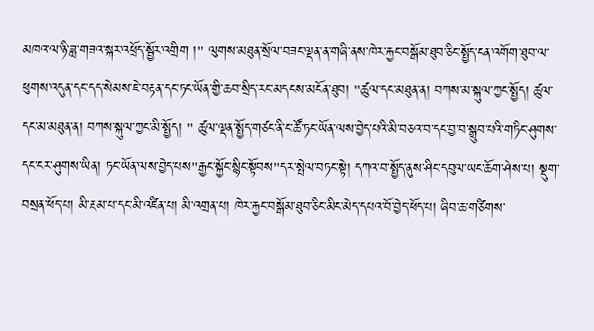མཁའ་ལ་ཉི་ཟླ་གཟའ་སྐར་འཕྲོད་སྦྱོར་འགྲིག །" ལུགས་མཐུན་སྲོལ་བཟང་ལྡན་ན་གཞི་ནས་ཁེར་རྐྱང་བསྒོམ་ཐུབ་ཅིང་སྤྱོད་ངན་འགོག་ཐུབ་ལ་ཕུགས་འདུན་དང་དད་སེམས་ཇེ་བརྟན་དང་ཏང་ཡོན་གྱི་ཆབ་སྲིད་རང་མདངས་མངོན་ཐུབ། "ཚུལ་དང་མཐུན་ན། བཀས་མ་སྐུལ་ཀྱང་སྤྱོད། ཚུལ་དང་མ་མཐུན་ན། བཀས་སྐུལ་ཀྱང་མི་སྤྱོད། " ཚུལ་ལྡན་སྤྱོད་གཙང་ནི་ང་ཚོ་ཏང་ཡོན་ལས་བྱེད་པའི་མི་བཅའ་བ་དང་བྱ་བ་སྒྲུབ་པའི་གཏིང་ཤུགས་དང་ངར་ཤུགས་ཡིན། ཏང་ཡོན་ལས་བྱེད་པས"རྒྱང་སྐྱོང་སྙིང་སྟོབས"དར་སྤེལ་བཏང་སྟེ། དཀའ་བ་སྤྱོད་ནུས་ཤིང་དབུལ་ཡང་ཆོག་ཤེས་པ། སྡུག་བསྲན་ཕོད་པ། མི་རྔམ་པ་དང་མི་འཛིན་པ། མི་འགྲན་པ། ཁེར་རྐྱང་བསྒོམ་ཐུབ་ཅིང་མིང་མེད་དཔའ་བོ་བྱེད་ཕོད་པ། ཞིབ་ཆ་གཙིགས་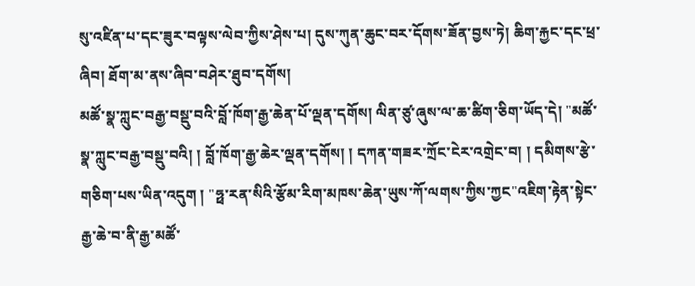སུ་འཛིན་པ་དང་ཟུར་བལྟས་ལེབ་ཀྱིས་ཤེས་པ། དུས་ཀུན་ཆུང་བར་དོགས་ཟོན་བྱས་ཏེ། ཆིག་རྐྱང་དང་ཕྲ་ཞིབ། ཐོག་མ་ནས་ཞིབ་བཤེར་ཐུབ་དགོས།
མཚོ་སྣ་ཀླུང་བརྒྱ་བསྡུ་བའི་བློ་ཁོག་རྒྱ་ཆེན་པོ་ལྡན་དགོས། ལིན་ཙུ་ཞུས་ལ་ཆ་ཚིག་ཅིག་ཡོད་དེ། "མཚོ་སྣ་ཀླུང་བརྒྱ་བསྡུ་བའི། ། བློ་ཁོག་རྒྱ་ཆེར་ལྡན་དགོས། ། དཀན་གཟར་ཀྲོང་ངེར་འགྲེང་བ། ། དམིགས་རྩེ་གཅིག་པས་ཡིན་འདུག ། "ཧྥ་རན་སིའི་རྩོམ་རིག་མཁས་ཆེན་ཡུས་ཀོ་ལགས་ཀྱིས་ཀྱང"འཇིག་རྟེན་སྟེང་རྒྱ་ཆེ་བ་ནི་རྒྱ་མཚོ་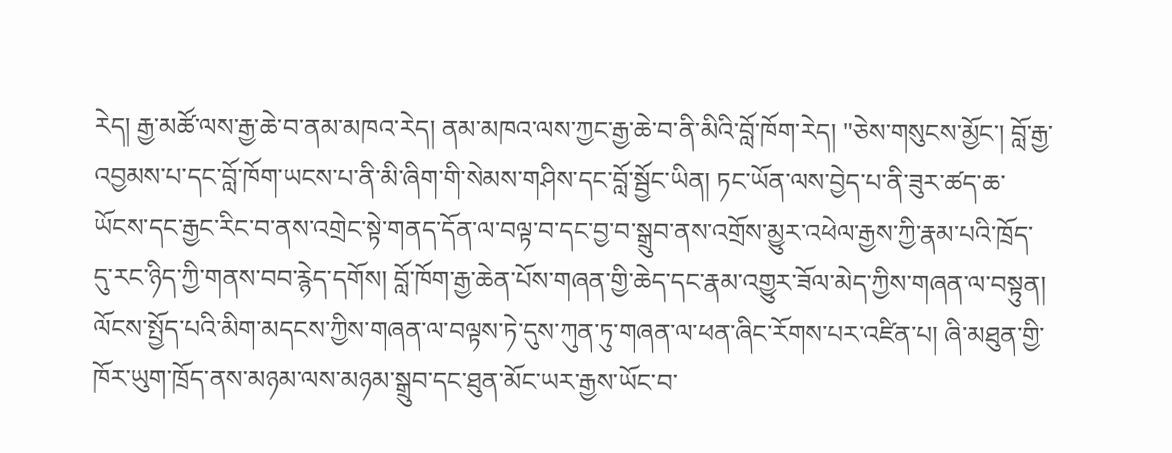རེད། རྒྱ་མཚོ་ལས་རྒྱ་ཆེ་བ་ནམ་མཁའ་རེད། ནམ་མཁའ་ལས་ཀྱང་རྒྱ་ཆེ་བ་ནི་མིའི་བློ་ཁོག་རེད། "ཅེས་གསུངས་མྱོང་། བློ་རྒྱ་འབྱམས་པ་དང་བློ་ཁོག་ཡངས་པ་ནི་མི་ཞིག་གི་སེམས་གཤིས་དང་བློ་སྦྱོང་ཡིན། ཏང་ཡོན་ལས་བྱེད་པ་ནི་ཟུར་ཚད་ཆ་ཡོངས་དང་རྒྱང་རིང་བ་ནས་འགྲེང་སྟེ་གནད་དོན་ལ་བལྟ་བ་དང་བྱ་བ་སྒྲུབ་ནས་འགྲོས་མྱུར་འཕེལ་རྒྱས་ཀྱི་རྣམ་པའི་ཁྲོད་དུ་རང་ཉིད་ཀྱི་གནས་བབ་རྙེད་དགོས། བློ་ཁོག་རྒྱ་ཆེན་པོས་གཞན་གྱི་ཆེད་དང་རྣམ་འགྱུར་ཟོལ་མེད་ཀྱིས་གཞན་ལ་བསྟུན། ལོངས་སྤྱོད་པའི་མིག་མདངས་ཀྱིས་གཞན་ལ་བལྟས་ཏེ་དུས་ཀུན་ཏུ་གཞན་ལ་ཕན་ཞིང་རོགས་པར་འཛིན་པ། ཞི་མཐུན་གྱི་ཁོར་ཡུག་ཁྲོད་ནས་མཉམ་ལས་མཉམ་སྒྲུབ་དང་ཐུན་མོང་ཡར་རྒྱས་ཡོང་བ་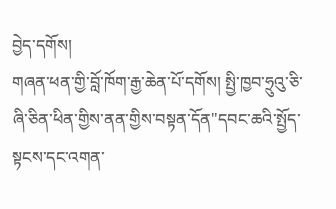བྱེད་དགོས།
གཞན་ཕན་གྱི་བློ་ཁོག་རྒྱ་ཆེན་པོ་དགོས། སྤྱི་ཁྱབ་ཧྲུའུ་ཅི་ཞི་ཅིན་ཕིན་གྱིས་ནན་གྱིས་བསྟན་དོན"དབང་ཆའི་སྤྱོད་སྟངས་དང་འགན་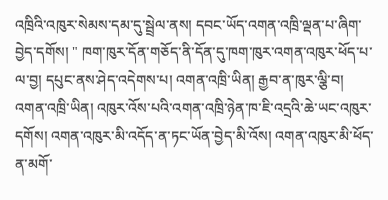འཁྲིའི་འཁུར་སེམས་དམ་དུ་སྦྲེལ་ནས། དབང་ཡོད་འགན་འཁྲི་ལྡན་པ་ཞིག་བྱེད་དགོས། " ཁག་ཁུར་དོན་གཅོད་ནི་དོན་དུ་ཁག་ཁུར་འགན་འཁུར་ཕོད་པ་ལ་བྱ། དཔུང་ནས་ཤེད་འདེགས་པ། འགན་འཁྲི་ཡིན། རྒྱབ་ན་ཁུར་ལྕི་བ། འགན་འཁྲི་ཡིན། འཁུར་འོས་པའི་འགན་འཁྲི་ཉེན་ཁ་ཇི་འདྲའི་ཆེ་ཡང་འཁུར་དགོས། འགན་འཁུར་མི་འདོད་ན་ཏང་ཡོན་བྱེད་མི་འོས། འགན་འཁུར་མི་ཕོད་ན་མགོ་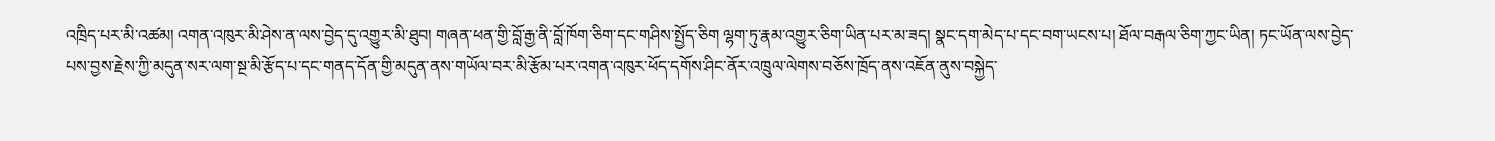འཁྲིད་པར་མི་འཚམ། འགན་འཁུར་མི་ཤེས་ན་ལས་བྱེད་དུ་འགྱུར་མི་ཐུབ། གཞན་ཕན་གྱི་བློ་རྒྱ་ནི་བློ་ཁོག་ཅིག་དང་གཤིས་སྤྱོད་ཅིག ལྷག་ཏུ་རྣམ་འགྱུར་ཅིག་ཡིན་པར་མ་ཟད། སྣང་དག་མེད་པ་དང་བག་ཡངས་པ། ཐོལ་བརྒལ་ཅིག་ཀྱང་ཡིན། ཏང་ཡོན་ལས་བྱེད་པས་བྱས་རྗེས་ཀྱི་མདུན་སར་ལག་སྔ་མི་རྩོད་པ་དང་གནད་དོན་གྱི་མདུན་ནས་གཡོལ་བར་མི་རྩོམ་པར་འགན་འཁུར་ཕོད་དགོས་ཤིང་ནོར་འཁྲུལ་ལེགས་བཅོས་ཁྲོད་ནས་འཇོན་ནུས་བསྐྱེད་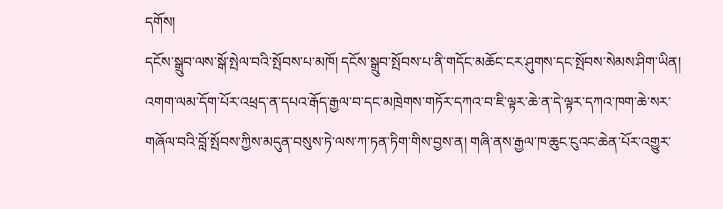དགོས།
དངོས་སྒྲུབ་ལས་སྒོ་སྤེལ་བའི་སྤོབས་པ་མཁོ། དངོས་སྒྲུབ་སྤོབས་པ་ནི་གདོང་མཆོང་ངར་ཤུགས་དང་སྤོབས་སེམས་ཤིག་ཡིན། འགག་ལམ་དོག་པོར་འཕྲད་ན་དཔའ་རྒོད་རྒྱལ་བ་དང་མཁྲེགས་གཏོར་དཀའ་བ་ཇི་ལྟར་ཆེ་ན་དེ་ལྟར་དཀའ་ཁག་ཆེ་སར་གཞོལ་བའི་བློ་སྤོབས་ཀྱིས་མདུན་བསུས་ཏེ་ལས་ཀ་ཏན་ཏིག་གིས་བྱས་ན། གཞི་ནས་རྒྱལ་ཁ་ཆུང་ངུའང་ཆེན་པོར་འགྱུར་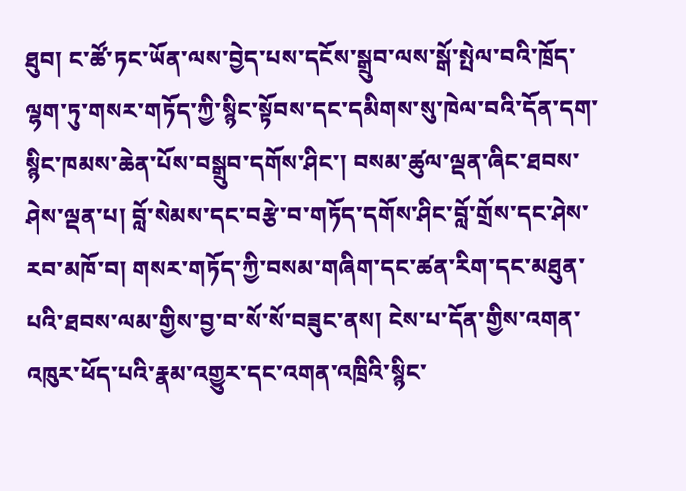ཐུབ། ང་ཚོ་ཏང་ཡོན་ལས་བྱེད་པས་དངོས་སྒྲུབ་ལས་སྒོ་སྤེལ་བའི་ཁྲོད་ལྷག་ཏུ་གསར་གཏོད་ཀྱི་སྙིང་སྟོབས་དང་དམིགས་སུ་ཁེལ་བའི་དོན་དག་སྙིང་ཁམས་ཆེན་པོས་བསྒྲུབ་དགོས་ཤིང་། བསམ་ཚུལ་ལྡན་ཞིང་ཐབས་ཤེས་ལྡན་པ། བློ་སེམས་དང་བརྩེ་བ་གཏོད་དགོས་ཤིང་བློ་གྲོས་དང་ཤེས་རབ་མཁོ་བ། གསར་གཏོད་ཀྱི་བསམ་གཞིག་དང་ཚན་རིག་དང་མཐུན་པའི་ཐབས་ལམ་གྱིས་བྱ་བ་སོ་སོ་བཟུང་ནས། ངེས་པ་དོན་གྱིས་འགན་འཁུར་ཕོད་པའི་རྣམ་འགྱུར་དང་འགན་འཁྲིའི་སྙིང་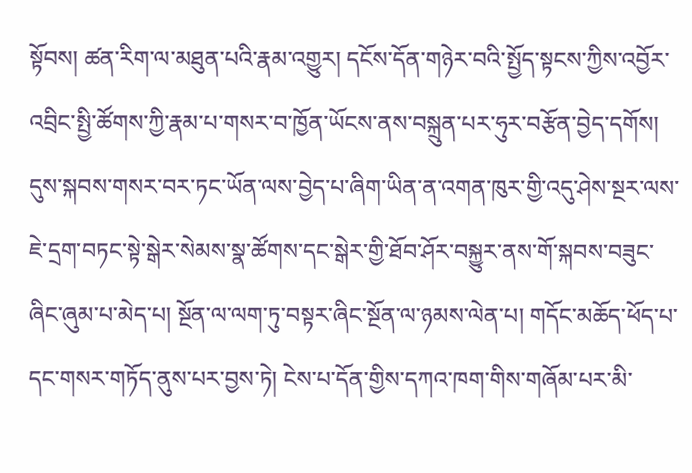སྟོབས། ཚན་རིག་ལ་མཐུན་པའི་རྣམ་འགྱུར། དངོས་དོན་གཉེར་བའི་སྤྱོད་སྟངས་ཀྱིས་འབྱོར་འབྲིང་སྤྱི་ཚོགས་ཀྱི་རྣམ་པ་གསར་བ་ཁྱོན་ཡོངས་ནས་བསྐྲུན་པར་ཧུར་བརྩོན་བྱེད་དགོས།
དུས་སྐབས་གསར་བར་ཏང་ཡོན་ལས་བྱེད་པ་ཞིག་ཡིན་ན་འགན་ཁུར་གྱི་འདུ་ཤེས་སྔར་ལས་ཇེ་དྲག་བཏང་སྟེ་སྒེར་སེམས་སྣ་ཚོགས་དང་སྒེར་གྱི་ཐོབ་ཤོར་བསྐྱུར་ནས་གོ་སྐབས་བཟུང་ཞིང་ཞུམ་པ་མེད་པ། སྔོན་ལ་ལག་ཏུ་བསྟར་ཞིང་སྔོན་ལ་ཉམས་ལེན་པ། གདོང་མཆོད་ཕོད་པ་དང་གསར་གཏོད་ནུས་པར་བྱས་ཏེ། ངེས་པ་དོན་གྱིས་དཀའ་ཁག་གིས་གཞོམ་པར་མི་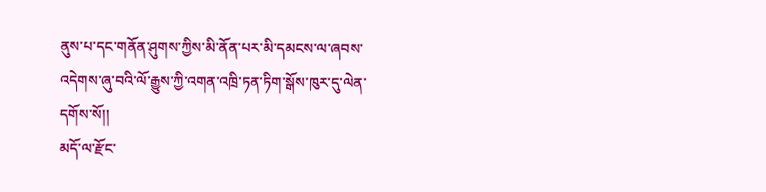ནུས་པ་དང་གནོན་ཤུགས་ཀྱིས་མི་ནོན་པར་མི་དམངས་ལ་ཞབས་འདེགས་ཞུ་བའི་ལོ་རྒྱུས་ཀྱི་འགན་འཁྲི་ཏན་ཏིག་སྒོས་ཁུར་དུ་ལེན་དགོས་སོ།།
མདོ་ལ་རྫོང་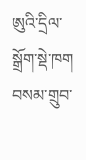ཨུའི་དྲིལ་སྒྲོག་སྡེ་ཁག
བསམ་གྲུབ་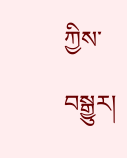ཀྱིས་བསྒྱུར།